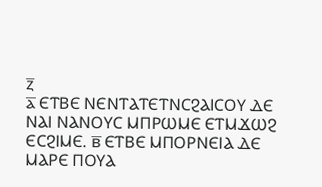ⲍ̅
ⲁ̅ ⲈⲦⲂⲈ ⲚⲈⲚⲦⲀⲦⲈⲦⲚⲤϨⲀⲒⲤⲞⲨ ⲆⲈ ⲚⲀⲒ ⲚⲀⲚⲞⲨⲤ ⲘⲠⲢⲰⲘⲈ ⲈⲦⲘϪⲰϨ ⲈⲤϨⲒⲘⲈ. ⲃ̅ ⲈⲦⲂⲈ ⲘⲠⲞⲢⲚⲈⲒⲀ ⲆⲈ ⲘⲀⲢⲈ ⲠⲞⲨⲀ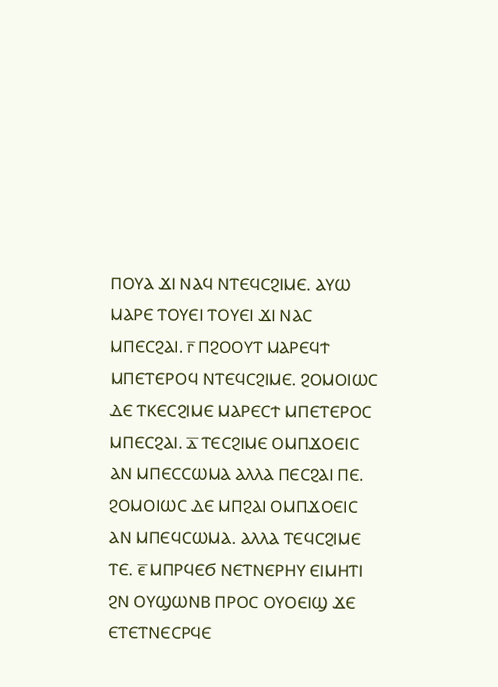ⲠⲞⲨⲀ ϪⲒ ⲚⲀϤ ⲚⲦⲈϤⲤϨⲒⲘⲈ. ⲀⲨⲰ ⲘⲀⲢⲈ ⲦⲞⲨⲈⲒ ⲦⲞⲨⲈⲒ ϪⲒ ⲚⲀⲤ ⲘⲠⲈⲤϨⲀⲒ. ⲅ̅ ⲠϨⲞⲞⲨⲦ ⲘⲀⲢⲈϤϮ ⲘⲠⲈⲦⲈⲢⲞϤ ⲚⲦⲈϤⲤϨⲒⲘⲈ. ϨⲞⲘⲞⲒⲰⲤ ⲆⲈ ⲦⲔⲈⲤϨⲒⲘⲈ ⲘⲀⲢⲈⲤϮ ⲘⲠⲈⲦⲈⲢⲞⲤ ⲘⲠⲈⲤϨⲀⲒ. ⲇ̅ ⲦⲈⲤϨⲒⲘⲈ ⲞⲘⲠϪⲞⲈⲒⲤ ⲀⲚ ⲘⲠⲈⲤⲤⲰⲘⲀ ⲀⲖⲖⲀ ⲠⲈⲤϨⲀⲒ ⲠⲈ. ϨⲞⲘⲞⲒⲰⲤ ⲆⲈ ⲘⲠϨⲀⲒ ⲞⲘⲠϪⲞⲈⲒⲤ ⲀⲚ ⲘⲠⲈϤⲤⲰⲘⲀ. ⲀⲖⲖⲀ ⲦⲈϤⲤϨⲒⲘⲈ ⲦⲈ. ⲉ̅ ⲘⲠⲢϤⲈϬ ⲚⲈⲦⲚⲈⲢⲎⲨ ⲈⲒⲘⲎⲦⲒ ϨⲚ ⲞⲨϢⲰⲚⲂ ⲠⲢⲞⲤ ⲞⲨⲞⲈⲒϢ ϪⲈ ⲈⲦⲈⲦⲚⲈⲤⲢϤⲈ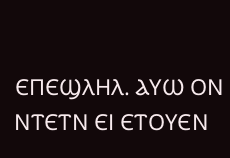ⲈⲠⲈϢⲖⲎⲖ. ⲀⲨⲰ ⲞⲚ ⲚⲦⲈⲦⲚ ⲈⲒ ⲈⲦⲞⲨⲈⲚ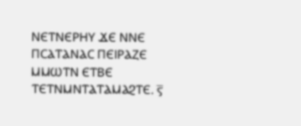ⲚⲈⲦⲚⲈⲢⲎⲨ ϪⲈ ⲚⲚⲈ ⲠⲤⲀⲦⲀⲚⲀⲤ ⲠⲈⲒⲢⲀⲌⲈ ⲘⲘⲰⲦⲚ ⲈⲦⲂⲈ ⲦⲈⲦⲚⲘⲚⲦⲀⲦⲀⲘⲀϨⲦⲈ. ⲋ̅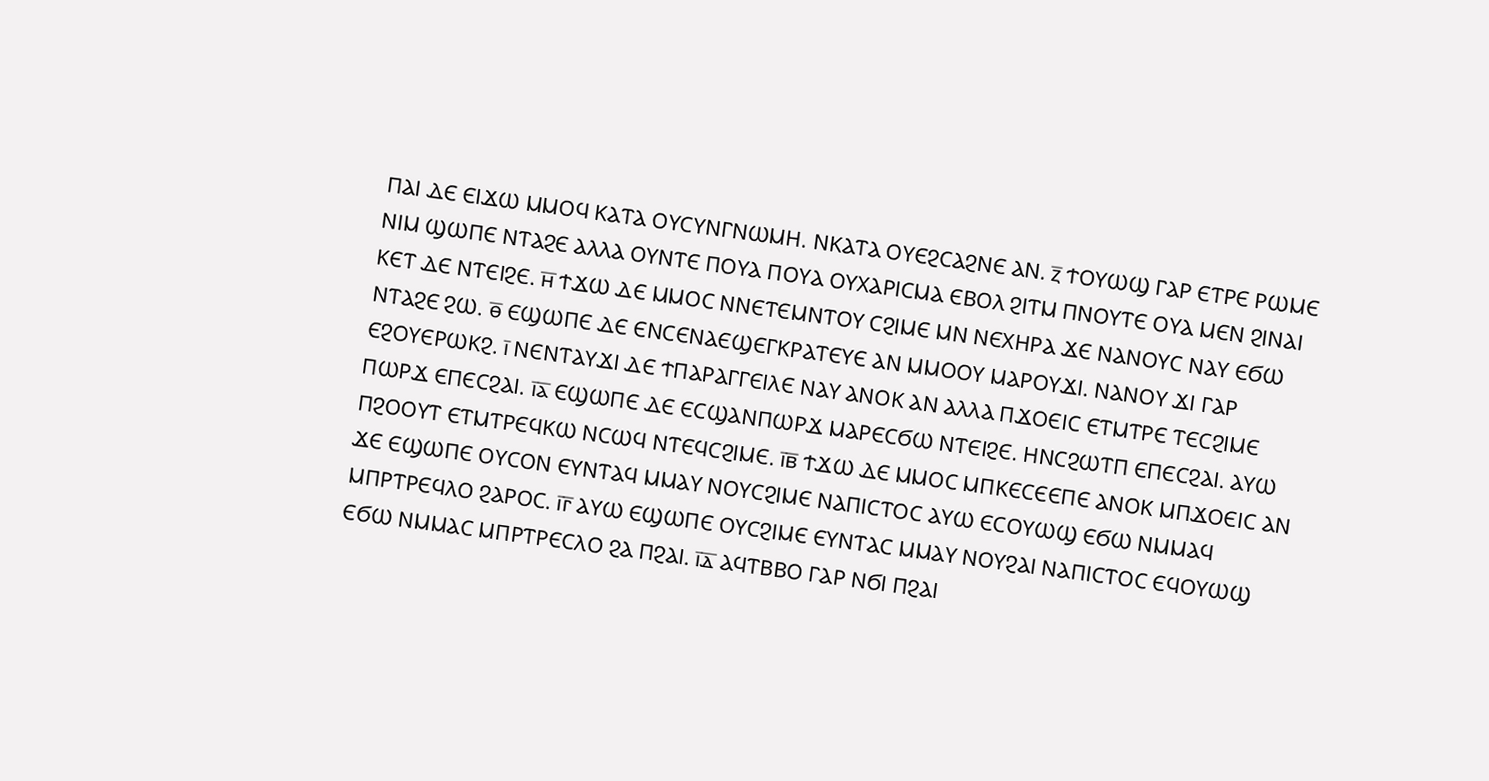ⲠⲀⲒ ⲆⲈ ⲈⲒϪⲰ ⲘⲘⲞϤ ⲔⲀⲦⲀ ⲞⲨⲤⲨⲚⲄⲚⲰⲘⲎ. ⲚⲔⲀⲦⲀ ⲞⲨⲈϨⲤⲀϨⲚⲈ ⲀⲚ. ⲍ̅ ϮⲞⲨⲰϢ ⲄⲀⲢ ⲈⲦⲢⲈ ⲢⲰⲘⲈ ⲚⲒⲘ ϢⲰⲠⲈ ⲚⲦⲀϨⲈ ⲀⲖⲖⲀ ⲞⲨⲚⲦⲈ ⲠⲞⲨⲀ ⲠⲞⲨⲀ ⲞⲨⲬⲀⲢⲒⲤⲘⲀ ⲈⲂⲞⲖ ϨⲒⲦⲘ ⲠⲚⲞⲨⲦⲈ ⲞⲨⲀ ⲘⲈⲚ ϨⲒⲚⲀⲒ ⲔⲈⲦ ⲆⲈ ⲚⲦⲈⲒϨⲈ. ⲏ̅ ϮϪⲰ ⲆⲈ ⲘⲘⲞⲤ ⲚⲚⲈⲦⲈⲘⲚⲦⲞⲨ ⲤϨⲒⲘⲈ ⲘⲚ ⲚⲈⲬⲎⲢⲀ ϪⲈ ⲚⲀⲚⲞⲨⲤ ⲚⲀⲨ ⲈϬⲰ ⲚⲦⲀϨⲈ ϨⲰ. ⲑ̅ ⲈϢⲰⲠⲈ ⲆⲈ ⲈⲚⲤⲈⲚⲀⲈϢⲈⲄⲔⲢⲀⲦⲈⲨⲈ ⲀⲚ ⲘⲘⲞⲞⲨ ⲘⲀⲢⲞⲨϪⲒ. ⲚⲀⲚⲞⲨ ϪⲒ ⲄⲀⲢ ⲈϨⲞⲨⲈⲢⲰⲔϨ. ⲓ̅ ⲚⲈⲚⲦⲀⲨϪⲒ ⲆⲈ ϮⲠⲀⲢⲀⲄⲄⲈⲒⲖⲈ ⲚⲀⲨ ⲀⲚⲞⲔ ⲀⲚ ⲀⲖⲖⲀ ⲠϪⲞⲈⲒⲤ ⲈⲦⲘⲦⲢⲈ ⲦⲈⲤϨⲒⲘⲈ ⲠⲰⲢϪ ⲈⲠⲈⲤϨⲀⲒ. ⲓ̅ⲁ̅ ⲈϢⲰⲠⲈ ⲆⲈ ⲈⲤϢⲀⲚⲠⲰⲢϪ ⲘⲀⲢⲈⲤϬⲰ ⲚⲦⲈⲒϨⲈ. ⲎⲚⲤϨⲰⲦⲠ ⲈⲠⲈⲤϨⲀⲒ. ⲀⲨⲰ ⲠϨⲞⲞⲨⲦ ⲈⲦⲘⲦⲢⲈϤⲔⲰ ⲚⲤⲰϤ ⲚⲦⲈϤⲤϨⲒⲘⲈ. ⲓ̅ⲃ̅ ϮϪⲰ ⲆⲈ ⲘⲘⲞⲤ ⲘⲠⲔⲈⲤⲈⲈⲠⲈ ⲀⲚⲞⲔ ⲘⲠϪⲞⲈⲒⲤ ⲀⲚ ϪⲈ ⲈϢⲰⲠⲈ ⲞⲨⲤⲞⲚ ⲈⲨⲚⲦⲀϤ ⲘⲘⲀⲨ ⲚⲞⲨⲤϨⲒⲘⲈ ⲚⲀⲠⲒⲤⲦⲞⲤ ⲀⲨⲰ ⲈⲤⲞⲨⲰϢ ⲈϬⲰ ⲚⲘⲘⲀϤ ⲘⲠⲢⲦⲢⲈϤⲖⲞ ϨⲀⲢⲞⲤ. ⲓ̅ⲅ̅ ⲀⲨⲰ ⲈϢⲰⲠⲈ ⲞⲨⲤϨⲒⲘⲈ ⲈⲨⲚⲦⲀⲤ ⲘⲘⲀⲨ ⲚⲞⲨϨⲀⲒ ⲚⲀⲠⲒⲤⲦⲞⲤ ⲈϤⲞⲨⲰϢ ⲈϬⲰ ⲚⲘⲘⲀⲤ ⲘⲠⲢⲦⲢⲈⲤⲖⲞ ϨⲀ ⲠϨⲀⲒ. ⲓ̅ⲇ̅ ⲀϤⲦⲂⲂⲞ ⲄⲀⲢ ⲚϬⲒ ⲠϨⲀⲒ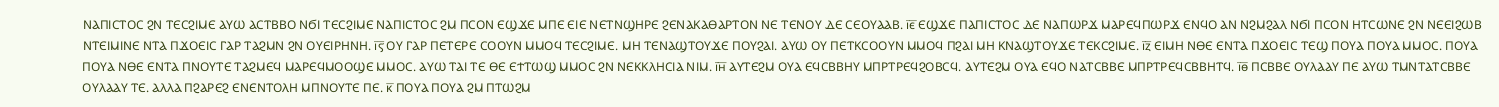ⲚⲀⲠⲒⲤⲦⲞⲤ ϨⲚ ⲦⲈⲤϨⲒⲘⲈ ⲀⲨⲰ ⲀⲤⲦⲂⲂⲞ ⲚϬⲒ ⲦⲈⲤϨⲒⲘⲈ ⲚⲀⲠⲒⲤⲦⲞⲤ ϨⲘ ⲠⲤⲞⲚ ⲈϢϪⲈ ⲘⲠⲈ ⲈⲒⲈ ⲚⲈⲦⲚϢⲎⲢⲈ ϨⲈⲚⲀⲔⲀⲐⲀⲢⲦⲞⲚ ⲚⲈ ⲦⲈⲚⲞⲨ ⲆⲈ ⲤⲈⲞⲨⲀⲀⲂ. ⲓ̅ⲉ̅ ⲈϢϪⲈ ⲠⲀⲠⲒⲤⲦⲞⲤ ⲆⲈ ⲚⲀⲠⲰⲢϪ ⲘⲀⲢⲈϤⲠⲰⲢϪ ⲈⲚϤⲞ ⲀⲚ ⲚϨⲘϨⲀⲖ ⲚϬⲒ ⲠⲤⲞⲚ ⲎⲦⲤⲰⲚⲈ ϨⲚ ⲚⲈⲈⲒϨⲰⲂ ⲚⲦⲈⲒⲘⲒⲚⲈ ⲚⲦⲀ ⲠϪⲞⲈⲒⲤ ⲄⲀⲢ ⲦⲀϨⲘⲚ ϨⲚ ⲞⲨⲈⲒⲢⲎⲚⲎ. ⲓ̅ⲋ̅ ⲞⲨ ⲄⲀⲢ ⲠⲈⲦⲈⲢⲈ ⲤⲞⲞⲨⲚ ⲘⲘⲞϤ ⲦⲈⲤϨⲒⲘⲈ. ⲘⲎ ⲦⲈⲚⲀϢⲦⲞⲨϪⲈ ⲠⲞⲨϨⲀⲒ. ⲀⲨⲰ ⲞⲨ ⲠⲈⲦⲔⲤⲞⲞⲨⲚ ⲘⲘⲞϤ ⲠϨⲀⲒ ⲘⲎ ⲔⲚⲀϢⲦⲞⲨϪⲈ ⲦⲈⲔⲤϨⲒⲘⲈ. ⲓ̅ⲍ̅ ⲈⲒⲘⲎ ⲚⲐⲈ ⲈⲚⲦⲀ ⲠϪⲞⲈⲒⲤ ⲦⲈϢ ⲠⲞⲨⲀ ⲠⲞⲨⲀ ⲘⲘⲞⲤ. ⲠⲞⲨⲀ ⲠⲞⲨⲀ ⲚⲐⲈ ⲈⲚⲦⲀ ⲠⲚⲞⲨⲦⲈ ⲦⲀϨⲘⲈϤ ⲘⲀⲢⲈϤⲘⲞⲞϢⲈ ⲘⲘⲞⲤ. ⲀⲨⲰ ⲦⲀⲒ ⲦⲈ ⲐⲈ ⲈϮⲦⲰϢ ⲘⲘⲞⲤ ϨⲚ ⲚⲈⲔⲔⲖⲎⲤⲒⲀ ⲚⲒⲘ. ⲓ̅ⲏ̅ ⲀⲨⲦⲈϨⲘ ⲞⲨⲀ ⲈϤⲤⲂⲂⲎⲨ ⲘⲠⲢⲦⲢⲈϤϨⲞⲂⲤϤ. ⲀⲨⲦⲈϨⲘ ⲞⲨⲀ ⲈϤⲞ ⲚⲀⲦⲤⲂⲂⲈ ⲘⲠⲢⲦⲢⲈϤⲤⲂⲂⲎⲦϤ. ⲓ̅ⲑ̅ ⲠⲤⲂⲂⲈ ⲞⲨⲖⲀⲀⲨ ⲠⲈ ⲀⲨⲰ ⲦⲘⲚⲦⲀⲦⲤⲂⲂⲈ ⲞⲨⲖⲀⲀⲨ ⲦⲈ. ⲀⲖⲖⲀ ⲠϨⲀⲢⲈϨ ⲈⲚⲈⲚⲦⲞⲖⲎ ⲘⲠⲚⲞⲨⲦⲈ ⲠⲈ. ⲕ̅ ⲠⲞⲨⲀ ⲠⲞⲨⲀ ϨⲘ ⲠⲦⲰϨⲘ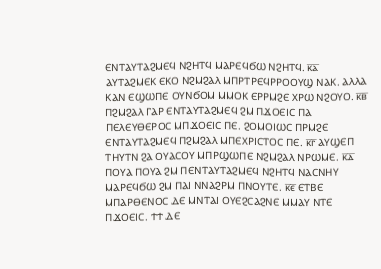ⲈⲚⲦⲀⲨⲦⲀϨⲘⲈϤ ⲚϨⲎⲦϤ ⲘⲀⲢⲈϤϬⲰ ⲚϨⲎⲦϤ. ⲕ̅ⲁ̅ ⲀⲨⲦⲀϨⲘⲈⲔ ⲈⲔⲞ ⲚϨⲘϨⲀⲖ ⲘⲠⲢⲦⲢⲈϤⲢⲢⲞⲞⲨϢ ⲚⲀⲔ. ⲀⲖⲖⲀ ⲔⲀⲚ ⲈϢⲰⲠⲈ ⲞⲨⲚϬⲞⲘ ⲘⲘⲞⲔ ⲈⲢⲢⲘϨⲈ ⲬⲢⲰ ⲚϨⲞⲨⲞ. ⲕ̅ⲃ̅ ⲠϨⲘϨⲀⲖ ⲄⲀⲢ ⲈⲚⲦⲀⲨⲦⲀϨⲘⲈϤ ϨⲘ ⲠϪⲞⲈⲒⲤ ⲠⲀ ⲠⲈⲖⲈⲨⲐⲈⲢⲞⲤ ⲘⲠϪⲞⲈⲒⲤ ⲠⲈ. ϨⲞⲘⲞⲒⲰⲤ ⲠⲢⲘϨⲈ ⲈⲚⲦⲀⲨⲦⲀϨⲘⲈϤ ⲠϨⲘϨⲀⲖ ⲘⲠⲈⲬⲢⲒⲤⲦⲞⲤ ⲠⲈ. ⲕ̅ⲅ̅ ⲀⲨϢⲈⲠ ⲦⲎⲨⲦⲚ ϨⲀ ⲞⲨⲀⲤⲞⲨ ⲘⲠⲢϢⲰⲠⲈ ⲚϨⲘϨⲀⲖ ⲚⲢⲰⲘⲈ. ⲕ̅ⲇ̅ ⲠⲞⲨⲀ ⲠⲞⲨⲀ ϨⲘ ⲠⲈⲚⲦⲀⲨⲦⲀϨⲘⲈϤ ⲚϨⲎⲦϤ ⲚⲀⲤⲚⲎⲨ ⲘⲀⲢⲈϤϬⲰ ϨⲘ ⲠⲀⲒ ⲚⲚⲀϨⲢⲘ ⲠⲚⲞⲨⲦⲈ. ⲕ̅ⲉ̅ ⲈⲦⲂⲈ ⲘⲠⲀⲢⲐⲈⲚⲞⲤ ⲆⲈ ⲘⲚⲦⲀⲒ ⲞⲨⲈϨⲤⲀϨⲚⲈ ⲘⲘⲀⲨ ⲚⲦⲈ ⲠϪⲞⲈⲒⲤ. ϮϮ ⲆⲈ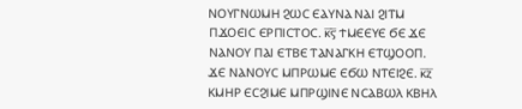ⲚⲞⲨⲄⲚⲰⲘⲎ ϨⲰⲤ ⲈⲀⲨⲚⲀ ⲚⲀⲒ ϨⲒⲦⲘ ⲠϪⲞⲈⲒⲤ ⲈⲢⲠⲒⲤⲦⲞⲤ. ⲕ̅ⲋ̅ ϮⲘⲈⲈⲨⲈ ϬⲈ ϪⲈ ⲚⲀⲚⲞⲨ ⲠⲀⲒ ⲈⲦⲂⲈ ⲦⲀⲚⲀⲄⲔⲎ ⲈⲦϢⲞⲞⲠ. ϪⲈ ⲚⲀⲚⲞⲨⲤ ⲘⲠⲢⲰⲘⲈ ⲈϬⲰ ⲚⲦⲈⲒϨⲈ. ⲕ̅ⲍ̅ ⲔⲘⲎⲢ ⲈⲤϨⲒⲘⲈ ⲘⲠⲢϢⲒⲚⲈ ⲚⲤⲀⲂⲰⲖ ⲔⲂⲎⲖ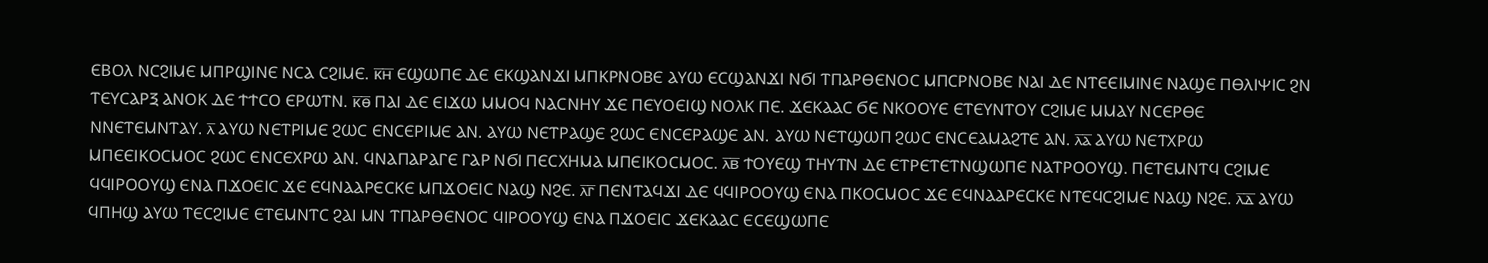ⲈⲂⲞⲖ ⲚⲤϨⲒⲘⲈ ⲘⲠⲢϢⲒⲚⲈ ⲚⲤⲀ ⲤϨⲒⲘⲈ. ⲕ̅ⲏ̅ ⲈϢⲰⲠⲈ ⲆⲈ ⲈⲔϢⲀⲚϪⲒ ⲘⲠⲔⲢⲚⲞⲂⲈ ⲀⲨⲰ ⲈⲤϢⲀⲚϪⲒ ⲚϬⲒ ⲦⲠⲀⲢⲐⲈⲚⲞⲤ ⲘⲠⲤⲢⲚⲞⲂⲈ ⲚⲀⲒ ⲆⲈ ⲚⲦⲈⲈⲒⲘⲒⲚⲈ ⲚⲀϢⲈ ⲠⲐⲖⲒⲮⲒⲤ ϨⲚ ⲦⲈⲨⲤⲀⲢⲜ ⲀⲚⲞⲔ ⲆⲈ ϮϮⲤⲞ ⲈⲢⲰⲦⲚ. ⲕ̅ⲑ̅ ⲠⲀⲒ ⲆⲈ ⲈⲒϪⲰ ⲘⲘⲞϤ ⲚⲀⲤⲚⲎⲨ ϪⲈ ⲠⲈⲨⲞⲈⲒϢ ⲚⲞⲖⲔ ⲠⲈ. ϪⲈⲔⲀⲀⲤ ϬⲈ ⲚⲔⲞⲞⲨⲈ ⲈⲦⲈⲨⲚⲦⲞⲨ ⲤϨⲒⲘⲈ ⲘⲘⲀⲨ ⲚⲤⲈⲢⲐⲈ ⲚⲚⲈⲦⲈⲘⲚⲦⲀⲨ. ⲗ̅ ⲀⲨⲰ ⲚⲈⲦⲢⲒⲘⲈ ϨⲰⲤ ⲈⲚⲤⲈⲢⲒⲘⲈ ⲀⲚ. ⲀⲨⲰ ⲚⲈⲦⲢⲀϢⲈ ϨⲰⲤ ⲈⲚⲤⲈⲢⲀϢⲈ ⲀⲚ. ⲀⲨⲰ ⲚⲈⲦϢⲰⲠ ϨⲰⲤ ⲈⲚⲤⲈⲀⲘⲀϨⲦⲈ ⲀⲚ. ⲗ̅ⲁ̅ ⲀⲨⲰ ⲚⲈⲦⲬⲢⲰ ⲘⲠⲈⲈⲒⲔⲞⲤⲘⲞⲤ ϨⲰⲤ ⲈⲚⲤⲈⲬⲢⲰ ⲀⲚ. ϤⲚⲀⲠⲀⲢⲀⲄⲈ ⲄⲀⲢ ⲚϬⲒ ⲠⲈⲤⲬⲎⲘⲀ ⲘⲠⲈⲒⲔⲞⲤⲘⲞⲤ. ⲗ̅ⲃ̅ ϮⲞⲨⲈϢ ⲦⲎⲨⲦⲚ ⲆⲈ ⲈⲦⲢⲈⲦⲈⲦⲚϢⲰⲠⲈ ⲚⲀⲦⲢⲞⲞⲨϢ. ⲠⲈⲦⲈⲘⲚⲦϤ ⲤϨⲒⲘⲈ ϤϤⲒⲢⲞⲞⲨϢ ⲈⲚⲀ ⲠϪⲞⲈⲒⲤ ϪⲈ ⲈϤⲚⲀⲀⲢⲈⲤⲔⲈ ⲘⲠϪⲞⲈⲒⲤ ⲚⲀϢ ⲚϨⲈ. ⲗ̅ⲅ̅ ⲠⲈⲚⲦⲀϤϪⲒ ⲆⲈ ϤϤⲒⲢⲞⲞⲨϢ ⲈⲚⲀ ⲠⲔⲞⲤⲘⲞⲤ ϪⲈ ⲈϤⲚⲀⲀⲢⲈⲤⲔⲈ ⲚⲦⲈϤⲤϨⲒⲘⲈ ⲚⲀϢ ⲚϨⲈ. ⲗ̅ⲇ̅ ⲀⲨⲰ ϤⲠⲎϢ ⲀⲨⲰ ⲦⲈⲤϨⲒⲘⲈ ⲈⲦⲈⲘⲚⲦⲤ ϨⲀⲒ ⲘⲚ ⲦⲠⲀⲢⲐⲈⲚⲞⲤ ϤⲒⲢⲞⲞⲨϢ ⲈⲚⲀ ⲠϪⲞⲈⲒⲤ ϪⲈⲔⲀⲀⲤ ⲈⲤⲈϢⲰⲠⲈ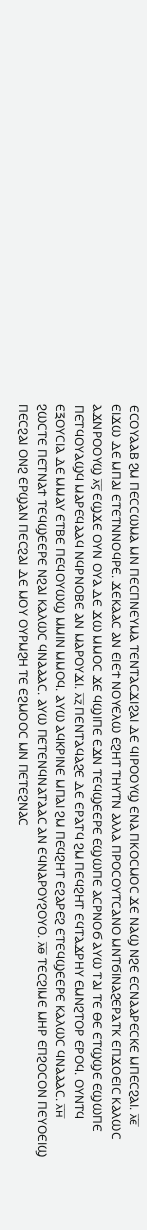ⲈⲤⲞⲨⲀⲀⲂ ϨⲘ ⲠⲈⲤⲤⲰⲘⲀ ⲘⲚ ⲠⲈⲤⲠⲚⲈⲨⲘⲀ ⲦⲈⲚⲦⲀⲤϪⲒϨⲀⲒ ⲆⲈ ϤⲒⲢⲞⲞⲨϢ ⲈⲚⲀ ⲠⲔⲞⲤⲘⲞⲤ ϪⲈ ⲚⲀϢ ⲚϨⲈ ⲈⲤⲚⲀⲀⲢⲈⲤⲔⲈ ⲘⲠⲈⲤϨⲀⲒ. ⲗ̅ⲉ̅ ⲈⲒϪⲰ ⲆⲈ ⲘⲠⲀⲒ ⲈⲦⲈⲦⲚⲚⲞϤⲢⲈ. ϪⲈⲔⲀⲀⲤ ⲀⲚ ⲈⲒⲈϮ ⲚⲞⲨⲈⲖⲰ ⲈϨⲎⲦ ⲦⲎⲨⲦⲚ ⲀⲖⲖⲀ ⲠⲢⲞⲤⲞⲨⲦⲤⲀⲚⲞ ⲘⲚⲦϬⲒⲚⲀϨⲈⲢⲀⲦⲔ ⲈⲠϪⲞⲈⲒⲤ ⲔⲀⲖⲰⲤ ⲀϪⲚⲢⲞⲞⲨϢ ⲗ̅ⲋ̅ ⲈϢϪⲈ ⲞⲨⲚ ⲞⲨⲀ ⲆⲈ ϪⲰ ⲘⲘⲞⲤ ϪⲈ ϤϢⲒⲠⲈ ⲈϪⲚ ⲦⲈϤϢⲈⲈⲢⲈ ⲈϢⲰⲠⲈ ⲀⲤⲢⲚⲞϬ ⲀⲨⲰ ⲦⲀⲒ ⲦⲈ ⲐⲈ ⲈⲦϢϢⲈ ⲈϢⲰⲠⲈ ⲠⲈⲦϤⲞⲨⲀϢϤ ⲘⲀⲢⲈϤⲀⲀϤ ⲚϤⲢⲚⲞⲂⲈ ⲀⲚ ⲘⲀⲢⲞⲨϪⲒ. ⲗ̅ⲍ̅ ⲠⲈⲚⲦⲀϤⲀϨⲈ ⲆⲈ ⲈⲢⲀⲦϤ ϨⲘ ⲠⲈϤϨⲎⲦ ⲈϤⲦⲀϪⲢⲎⲨ ⲈⲘⲚϨⲦⲞⲢ ⲈⲢⲞϤ. ⲞⲨⲚⲦϤ ⲈⲜⲞⲨⲤⲒⲀ ⲆⲈ ⲘⲘⲀⲨ ⲈⲦⲂⲈ ⲠⲈϤⲞⲨⲰϢ ⲘⲘⲒⲚ ⲘⲘⲞϤ. ⲀⲨⲰ ⲀϤⲔⲢⲒⲚⲈ ⲘⲠⲀⲒ ϨⲘ ⲠⲈϤϨⲎⲦ ⲈϨⲀⲢⲈϨ ⲈⲦⲈϤϢⲈⲈⲢⲈ ⲔⲀⲖⲰⲤ ϤⲚⲀⲀⲀⲤ. ⲗ̅ⲏ̅ ϨⲰⲤⲦⲈ ⲠⲈⲦⲚⲀϮ ⲦⲈϤϢⲈⲈⲢⲈ ⲚϨⲀⲒ ⲔⲀⲖⲰⲤ ϤⲚⲀⲀⲀⲤ. ⲀⲨⲰ ⲠⲈⲦⲈⲚϤⲚⲀⲦⲀⲀⲤ ⲀⲚ ⲈϤⲚⲀⲢⲞⲨϨⲞⲨⲞ. ⲗ̅ⲑ̅ ⲦⲈⲤϨⲒⲘⲈ ⲘⲎⲢ ⲈⲠϨⲞⲤⲞⲚ ⲠⲈⲨⲞⲈⲒϢ ⲠⲈⲤϨⲀⲒ ⲞⲚϨ ⲈⲢϢⲀⲚ ⲠⲈⲤϨⲀⲒ ⲆⲈ ⲘⲞⲨ ⲞⲨⲢⲘϨⲎ ⲦⲈ ⲈϨⲘⲞⲞⲤ ⲘⲚ ⲠⲈⲦⲈϨⲚⲀⲤ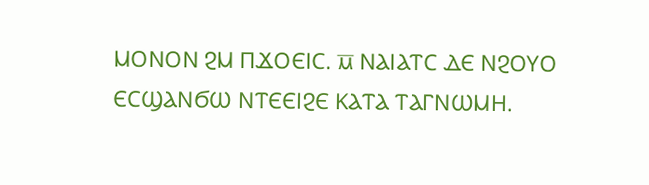ⲘⲞⲚⲞⲚ ϨⲘ ⲠϪⲞⲈⲒⲤ. ⲙ̅ ⲚⲀⲒⲀⲦⲤ ⲆⲈ ⲚϨⲞⲨⲞ ⲈⲤϢⲀⲚϬⲰ ⲚⲦⲈⲈⲒϨⲈ ⲔⲀⲦⲀ ⲦⲀⲄⲚⲰⲘⲎ.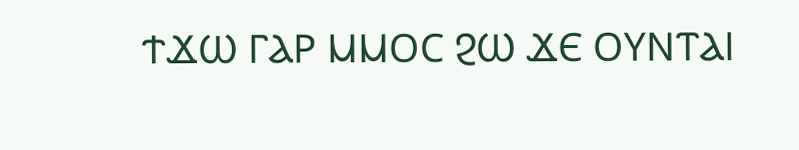ϮϪⲰ ⲄⲀⲢ ⲘⲘⲞⲤ ϨⲰ ϪⲈ ⲞⲨⲚⲦⲀⲒ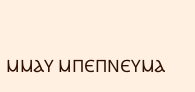ⲘⲘⲀⲨ ⲘⲠⲈⲠⲚⲈⲨⲘⲀ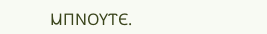ⲘⲠⲚⲞⲨⲦⲈ.